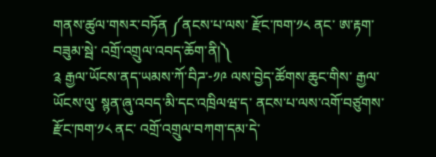གནས་ཚུལ་གསར་བཏོན ༼ནངས་པ་ལས་ རྫོང་ཁག་༡༨ ནང་ ཨ་རྟག་བཟུམ་སྦེ་ འགྲོ་འགྲུལ་འབད་ཆོག་ནི།༽
༉ རྒྱལ་ཡོངས་ནད་ཡམས་ཀོ་བིཌ་-༡༩ ལས་བྱེད་ཚོགས་ཆུང་གིས་ རྒྱལ་ཡོངས་ལུ་ སྙན་ཞུ་འབད་མི་དང་འཁྲིལཝ་ད་ ནངས་པ་ལས་འགོ་བཙུགས་ རྫོང་ཁག་༡༨ ནང་ འགྲོ་འགྲུལ་བཀག་དམ་དེ་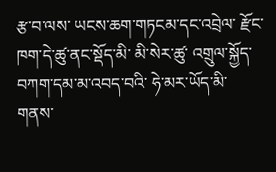རྩ་བ་ལས་ ཡངས་ཆག་གཏངམ་དང་འབྲེལ་ རྫོང་ཁག་དེ་ཚུ་ནང་སྡོད་མི་ མི་སེར་ཚུ་ འགྲུལ་སྐྱོད་བཀག་དམ་མ་འབད་བའི་ ཧེ་མར་ཡོད་མི་ གནས་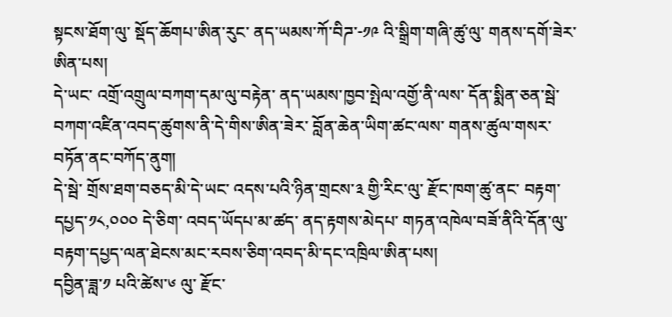སྟངས་ཐོག་ལུ་ སྡོད་ཆོགཔ་ཨིན་རུང་ ནད་ཡམས་ཀོ་བིཌ་-༡༩ འི་སྒྲིག་གཞི་ཚུ་ལུ་ གནས་དགོ་ཟེར་ཨིན་པས།
དེ་ཡང་ འགྲོ་འགྲུལ་བཀག་དམ་ལུ་བརྟེན་ ནད་ཡམས་ཁྱབ་སྤེལ་འགྱོ་ནི་ལས་ དོན་སྨིན་ཅན་སྦེ་ བཀག་འཛིན་འབད་ཚུགས་ནི་དེ་གིས་ཨིན་ཟེར་ བློན་ཆེན་ཡིག་ཚང་ལས་ གནས་ཚུལ་གསར་བཏོན་ནང་བཀོད་ནུག།
དེ་སྦེ་ གྲོས་ཐག་བཅད་མི་དེ་ཡང་ འདས་པའི་ཉིན་གྲངས་༣ གྱི་རིང་ལུ་ རྫོང་ཁག་ཚུ་ནང་ བརྟག་དཔྱད་༡༨,༠༠༠ དེ་ཅིག་ འབད་ཡོདཔ་མ་ཚད་ ནད་རྟགས་མེདཔ་ གཏན་འཁེལ་བཟོ་ནིའི་དོན་ལུ་ བརྟག་དཔྱད་ལན་ཐེངས་མང་རབས་ཅིག་འབད་མི་དང་འཁྲིལ་ཨིན་པས།
དབྱིན་ཟླ་༡ པའི་ཚེས་༦ ལུ་ རྫོང་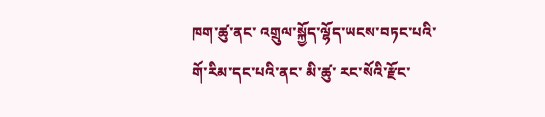ཁག་ཚུ་ནང་ འགྲུལ་སྐྱོད་ལྷོད་ཡངས་བཏང་པའི་ གོ་རིམ་དང་པའི་ནང་ མི་ཚུ་ རང་སོའི་རྫོང་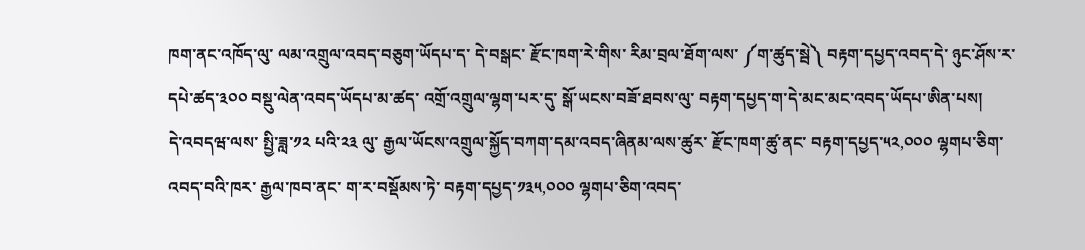ཁག་ནང་འཁོད་ལུ་ ལམ་འགྲུལ་འབད་བཅུག་ཡོདཔ་ད་ དེ་བསྒང་ རྫོང་ཁག་རེ་གིས་ རིམ་བྲལ་ཐོག་ལས་ ༼ག་ཚུད་སྦེ༽ བརྟག་དཔྱད་འབད་དེ་ ཉུང་ཤོས་ར་ དཔེ་ཚད་༣༠༠ བསྡུ་ལེན་འབད་ཡོདཔ་མ་ཚད་ འགྲོ་འགྲུལ་ལྷག་པར་དུ་ སྒོ་ཡངས་བཟོ་ཐབས་ལུ་ བརྟག་དཔྱད་ག་དེ་མང་མང་འབད་ཡོདཔ་ཨིན་པས།
དེ་འབདཝ་ལས་ སྤྱི་ཟླ་༡༢ པའི་༢༣ ལུ་ རྒྱལ་ཡོངས་འགྲུལ་སྐྱོད་བཀག་དམ་འབད་ཞིནམ་ལས་ཚུར་ རྫོང་ཁག་ཚུ་ནང་ བརྟག་དཔྱད་༥༢,༠༠༠ ལྷགཔ་ཅིག་འབད་བའི་ཁར་ རྒྱལ་ཁབ་ནང་ ག་ར་བསྡོམས་ཏེ་ བརྟག་དཔྱད་༡༣༥,༠༠༠ ལྷགཔ་ཅིག་འབད་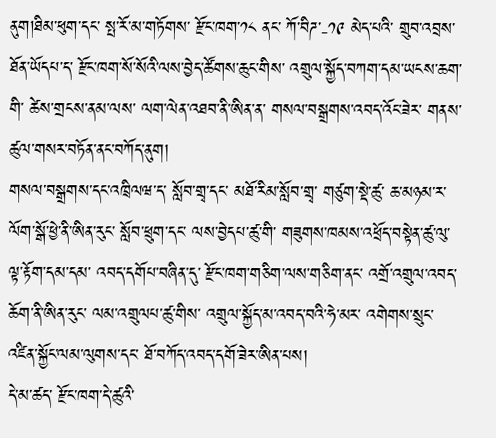ནུག།ཐིམ་ཕུག་དང་ སྤ་རོ་མ་གཏོགས་ རྫོང་ཁག་༡༨ ནང་ ཀོ་བིཌ་-༡༩ མེད་པའི་ གྲུབ་འབྲས་ཐོན་ཡོདཔ་ད་ རྫོང་ཁག་སོ་སོའི་ལས་བྱེད་ཚོགས་ཆུང་གིས་ འགྲུལ་སྐྱོད་བཀག་དམ་ཡངས་ཆག་གི་ ཚེས་གྲངས་ནམ་ལས་ ལག་ལེན་འཐབ་ནི་ཨིན་ན་ གསལ་བསྒྲགས་འབད་འོང་ཟེར་ གནས་ཚུལ་གསར་བཏོན་ནང་བཀོད་ནུག།
གསལ་བསྒྲགས་དང་འཁྲིལཝ་ད་ སློབ་གྲྭ་དང་ མཐོ་རིམ་སློབ་གྲྭ་ གཙུག་སྡེ་ཚུ་ ཆ་མཉམ་ར་ ལོག་སྒོ་ཕྱེ་ནི་ཨིན་རུང་ སློབ་ཕྲུག་དང་ ལས་བྱེདཔ་ཚུ་གི་ གཟུགས་ཁམས་འཕྲོད་བསྟེན་ཚུ་ལུ་ ལྟ་རྟོག་དམ་དམ་ འབད་དགོཔ་བཞིན་དུ་ རྫོང་ཁག་གཅིག་ལས་གཅིག་ནང་ འགྲོ་འགྲུལ་འབད་ཆོག་ནི་ཨིན་རུང་ ལམ་འགྲུལཔ་ཚུ་གིས་ འགྲུལ་སྐྱོད་མ་འབད་བའི་ཧེ་མར་ འགེགས་སྲུང་འཛིན་སྐྱོང་ལམ་ལུགས་དང་ ཐོ་བཀོད་འབད་དགོ་ཟེར་ཨིན་པས།
དེ་མ་ཚད་ རྫོང་ཁག་དེ་ཚུའི་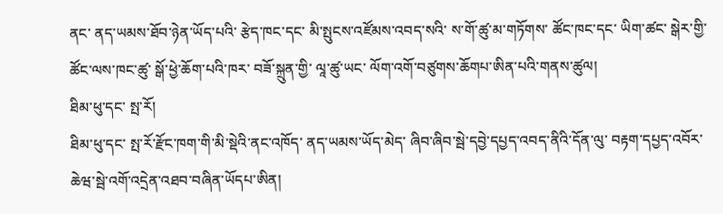ནང་ ནད་ཡམས་ཐོབ་ཉེན་ཡོད་པའི་ རྩེད་ཁང་དང་ མི་སྤུངས་འཛོམས་འབད་སའི་ ས་གོ་ཚུ་མ་གཏོགས་ ཚོང་ཁང་དང་ ཡིག་ཚང་ སྒེར་གྱི་ཚོང་ལས་ཁང་ཚུ་ སྒོ་ཕྱེ་ཆོག་པའི་ཁར་ བཟོ་སྐྲུན་གྱི་ ལཱ་ཚུ་ཡང་ ལོག་འགོ་བཙུགས་ཆོགཔ་ཨིན་པའི་གནས་ཚུལ།
ཐིམ་ཕུ་དང་ སྤ་རོ།
ཐིམ་ཕུ་དང་ སྤ་རོ་རྫོང་ཁག་གི་མི་སྡེའི་ནང་འཁོད་ ནད་ཡམས་ཡོད་མེད་ ཞིབ་ཞིབ་སྦེ་དབྱེ་དཔྱད་འབད་ནིའི་དོན་ལུ་ བརྟག་དཔྱད་འབོར་ཆེཝ་སྦེ་འགོ་འདྲེན་འཐབ་བཞིན་ཡོདཔ་ཨིན།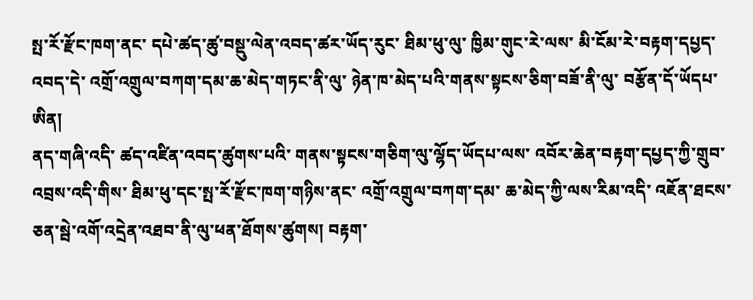སྤ་རོ་རྫོང་ཁག་ནང་ དཔེ་ཚད་ཚུ་བསྡུ་ལེན་འབད་ཚར་ཡོད་རུང་ ཐིམ་ཕུ་ལུ་ ཁྱིམ་གུང་རེ་ལས་ མི་ངོམ་རེ་བརྟག་དཔྱད་འབད་དེ་ འགྲོ་འགྲུལ་བཀག་དམ་ཆ་མེད་གཏང་ནི་ལུ་ ཉེན་ཁ་མེད་པའི་གནས་སྟངས་ཅིག་བཟོ་ནི་ལུ་ བརྩོན་དོ་ཡོདཔ་ཨིན།
ནད་གཞི་འདི་ ཚད་འཛིན་འབད་ཚུགས་པའི་ གནས་སྟངས་གཅིག་ལུ་ལྷོད་ཡོདཔ་ལས་ འབོར་ཆེན་བརྟག་དཔྱད་ཀྱི་གྲུབ་འབྲས་འདི་གིས་ ཐིམ་ཕུ་དང་སྤ་རོ་རྫོང་ཁག་གཉིས་ནང་ འགྲོ་འགྲུལ་བཀག་དམ་ ཆ་མེད་ཀྱི་ལས་རིམ་འདི་ འཇོན་ཐངས་ཅན་སྦེ་འགོ་འདྲེན་འཐབ་ནི་ལུ་ཕན་ཐོགས་ཚུགས། བརྟག་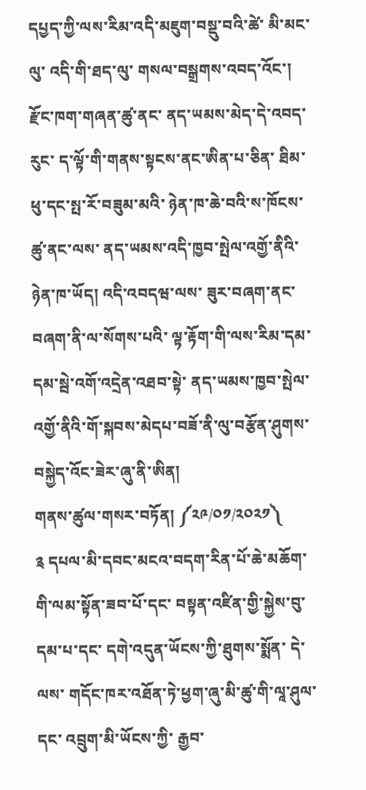དཔྱད་ཀྱི་ལས་རིམ་འདི་མཇུག་བསྡུ་བའི་ཚེ་ མི་མང་ལུ་ འདི་གི་ཐད་ལུ་ གསལ་བསྒྲགས་འབད་འོང་།
རྫོང་ཁག་གཞན་ཚུ་ནང་ ནད་ཡམས་མེད་དེ་འབད་རུང་ ད་ལྟོ་གི་གནས་སྟངས་ནང་ཨིན་པ་ཅིན་ ཐིམ་ཕུ་དང་སྤ་རོ་བཟུམ་མའི་ ཉེན་ཁ་ཆེ་བའི་ས་ཁོངས་ཚུ་ནང་ལས་ ནད་ཡམས་འདི་ཁྱབ་སྤེལ་འགྱོ་ནིའི་ཉེན་ཁ་ཡོད། འདི་འབདཝ་ལས་ ཟུར་བཞག་ནང་བཞག་ནི་ལ་སོགས་པའི་ ལྟ་རྟོག་གི་ལས་རིམ་དམ་དམ་སྦེ་འགོ་འདྲེན་འཐབ་སྟེ་ ནད་ཡམས་ཁྱབ་སྤེལ་འགྱོ་ནིའི་གོ་སྐབས་མེདཔ་བཟོ་ནི་ལུ་བརྩོན་ཤུགས་བསྐྱེད་འོང་ཟེར་ཞུ་ནི་ཨིན།
གནས་ཚུལ་གསར་བཏོན། ༼༢༩/༠༡/༢༠༢༡༽
༉ དཔལ་མི་དབང་མངའ་བདག་རིན་པོ་ཆེ་མཆོག་གི་ལམ་སྟོན་ཟབ་པོ་དང་ བསྟན་འཛིན་གྱི་སྐྱེས་བུ་དམ་པ་དང་ དགེ་འདུན་ཡོངས་ཀྱི་ཐུགས་སྨོན་ དེ་ལས་ གདོང་ཁར་འཐོན་ཏེ་ཕྱག་ཞུ་མི་ཚུ་གི་ལཱ་ཤུལ་དང་ འབྲུག་མི་ཡོངས་ཀྱི་ རྒྱབ་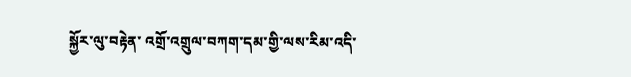སྐྱོར་ལུ་བརྟེན་ འགྲོ་འགྲུལ་བཀག་དམ་གྱི་ལས་རིམ་འདི་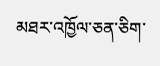མཐར་འཁྱོལ་ཅན་ཅིག་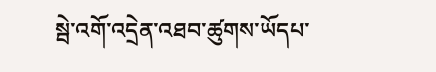སྦེ་འགོ་འདྲེན་འཐབ་ཚུགས་ཡོདཔ་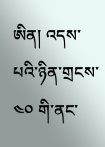ཨིན། འདས་པའི་ཉིན་གྲངས་ ༤༠ གི་ནང་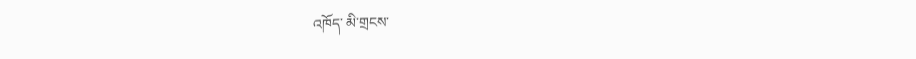འཁོད་ མི་གྲངས་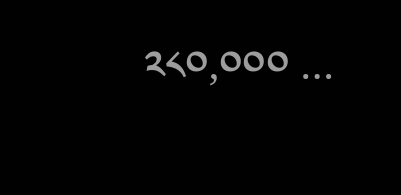༢༨༠,༠༠༠ …